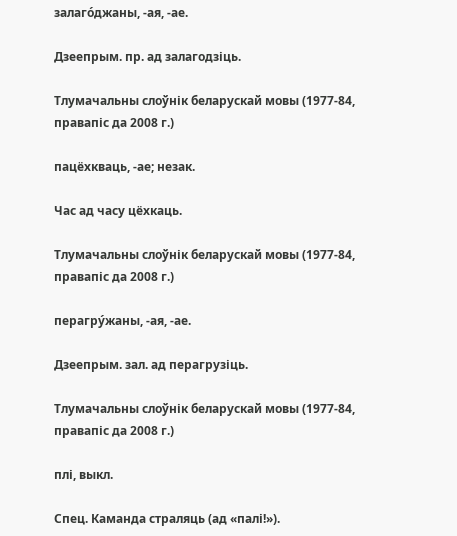залаго́джаны, ‑ая, ‑ае.

Дзеепрым. пр. ад залагодзіць.

Тлумачальны слоўнік беларускай мовы (1977-84, правапіс да 2008 г.)

пацёхкваць, ‑ае; незак.

Час ад часу цёхкаць.

Тлумачальны слоўнік беларускай мовы (1977-84, правапіс да 2008 г.)

перагру́жаны, ‑ая, ‑ае.

Дзеепрым. зал. ад перагрузіць.

Тлумачальны слоўнік беларускай мовы (1977-84, правапіс да 2008 г.)

плі, выкл.

Спец. Каманда страляць (ад «палі!»).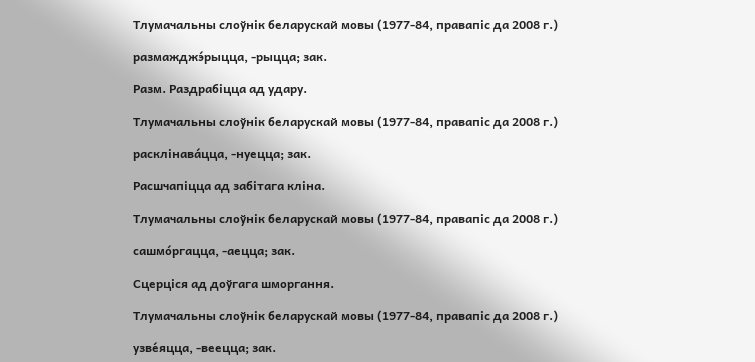Тлумачальны слоўнік беларускай мовы (1977-84, правапіс да 2008 г.)

размажджэ́рыцца, ‑рыцца; зак.

Разм. Раздрабіцца ад удару.

Тлумачальны слоўнік беларускай мовы (1977-84, правапіс да 2008 г.)

расклінава́цца, ‑нуецца; зак.

Расшчапіцца ад забітага кліна.

Тлумачальны слоўнік беларускай мовы (1977-84, правапіс да 2008 г.)

сашмо́ргацца, ‑аецца; зак.

Сцерціся ад доўгага шморгання.

Тлумачальны слоўнік беларускай мовы (1977-84, правапіс да 2008 г.)

узве́яцца, ‑веецца; зак.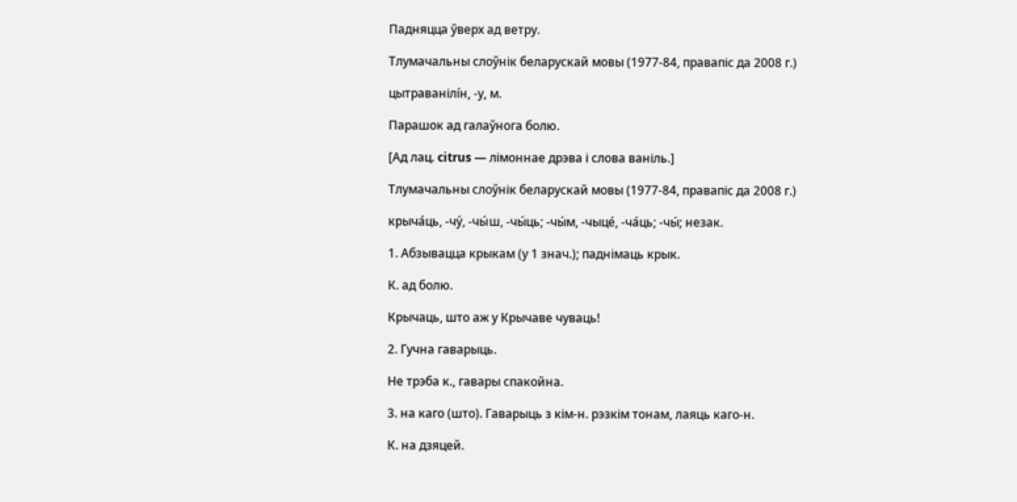Падняцца ўверх ад ветру.

Тлумачальны слоўнік беларускай мовы (1977-84, правапіс да 2008 г.)

цытраванілі́н, ‑у, м.

Парашок ад галаўнога болю.

[Ад лац. citrus — лімоннае дрэва і слова ваніль.]

Тлумачальны слоўнік беларускай мовы (1977-84, правапіс да 2008 г.)

крыча́ць, -чу́, -чы́ш, -чы́ць; -чы́м, -чыце́, -ча́ць; -чы́; незак.

1. Абзывацца крыкам (у 1 знач.); паднімаць крык.

К. ад болю.

Крычаць, што аж у Крычаве чуваць!

2. Гучна гаварыць.

Не трэба к., гавары спакойна.

3. на каго (што). Гаварыць з кім-н. рэзкім тонам, лаяць каго-н.

К. на дзяцей.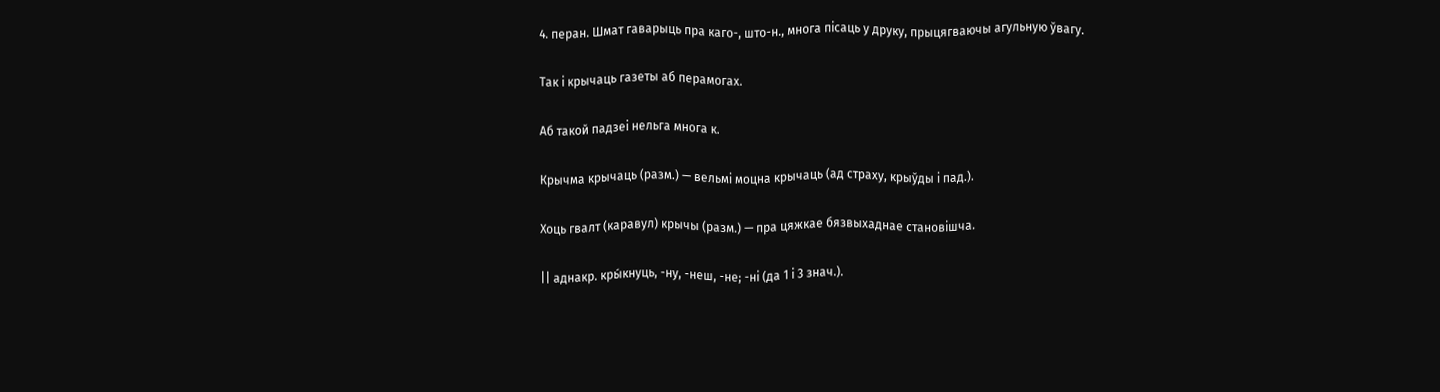4. перан. Шмат гаварыць пра каго-, што-н., многа пісаць у друку, прыцягваючы агульную ўвагу.

Так і крычаць газеты аб перамогах.

Аб такой падзеі нельга многа к.

Крычма крычаць (разм.) — вельмі моцна крычаць (ад страху, крыўды і пад.).

Хоць гвалт (каравул) крычы (разм.) — пра цяжкае бязвыхаднае становішча.

|| аднакр. кры́кнуць, -ну, -неш, -не; -ні (да 1 і 3 знач.).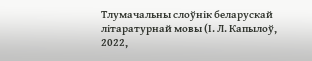Тлумачальны слоўнік беларускай літаратурнай мовы (І. Л. Капылоў, 2022,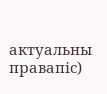актуальны правапіс)